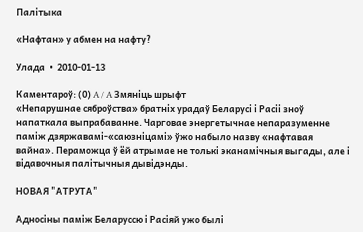Палiтыка

«Нафтан» у абмен на нафту?

Улада  •  2010-01-13

Каментароў: (0) A / A Змяніць шрыфт
«Непарушнае сяброўства» братніх урадаў Беларусі і Расіі зноў напаткала выпрабаванне. Чарговае энергетычнае непаразуменне паміж дзяржавамі-«саюзніцамі» ўжо набыло назву «нафтавая вайна». Пераможца ў ёй атрымае не толькі эканамічныя выгады, але і відавочныя палітычныя дывідэнды.

НОВАЯ "АТРУТА"

Адносіны паміж Беларуссю і Расіяй ужо былі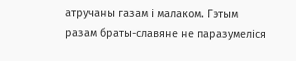атручаны газам і малаком. Гэтым разам браты-славяне не паразумеліся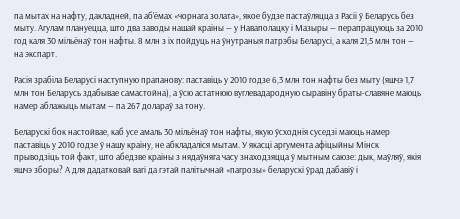па мытах на нафту, дакладней, па аб’ёмах «чорнага золата», якое будзе пастаўляцца з Расіі ў Беларусь без мыту. Агулам плануецца, што два заводы нашай краіны — у Наваполацку і Мазыры — перапрацуюць за 2010 год каля 30 мільёнаў тон нафты. 8 млн з іх пойдуць на ўнутраныя патрэбы Беларусі, а каля 21,5 млн тон — на экспарт.

Расія зрабіла Беларусі наступную прапанову: паставіць у 2010 годзе 6,3 млн тон нафты без мыту (яшчэ 1,7 млн тон Беларусь здабывае самастойна), а ўсю астатнюю вуглевадародную сыравіну браты-славяне маюць намер аблажыць мытам — па 267 долараў за тону.

Беларускі бок настойвае, каб усе амаль 30 мільёнаў тон нафты, якую ўсходнія суседзі маюць намер паставіць у 2010 годзе ў нашу краіну, не абкладаліся мытам. У якасці аргумента афіцыйны Мінск прыводзіць той факт, што абедзве краіны з нядаўняга часу знаходзяцца ў мытным саюзе: дык, маўляў, якія яшчэ зборы? А для дадатковай вагі да гэтай палітычнай «пагрозы» беларускі ўрад дабавіў і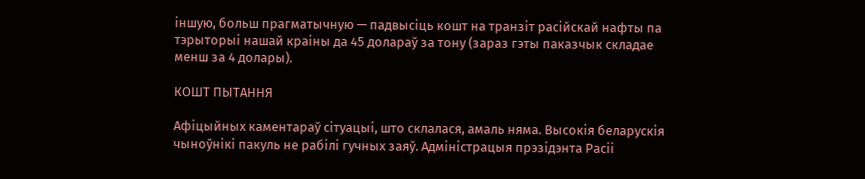іншую, больш прагматычную — падвысіць кошт на транзіт расійскай нафты па тэрыторыі нашай краіны да 45 долараў за тону (зараз гэты паказчык складае менш за 4 долары).

КОШТ ПЫТАННЯ

Афіцыйных каментараў сітуацыі, што склалася, амаль няма. Высокія беларускія чыноўнікі пакуль не рабілі гучных заяў. Адміністрацыя прэзідэнта Расіі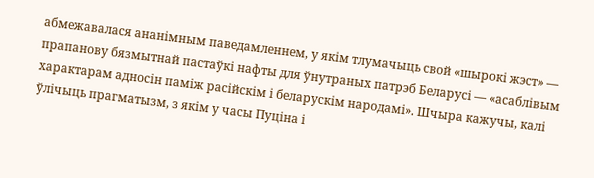абмежавалася ананімным паведамленнем, у якім тлумачыць свой «шырокі жэст» — прапанову бязмытнай пастаўкі нафты для ўнутраных патрэб Беларусі — «асаблівым характарам адносін паміж расійскім і беларускім народамі». Шчыра кажучы, калі ўлічыць прагматызм, з якім у часы Пуціна і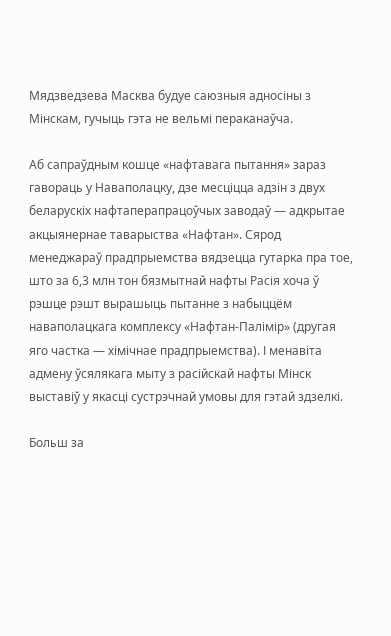Мядзведзева Масква будуе саюзныя адносіны з Мінскам, гучыць гэта не вельмі пераканаўча.

Аб сапраўдным кошце «нафтавага пытання» зараз гавораць у Наваполацку, дзе месціцца адзін з двух беларускіх нафтаперапрацоўчых заводаў — адкрытае акцыянернае таварыства «Нафтан». Сярод менеджараў прадпрыемства вядзецца гутарка пра тое, што за 6,3 млн тон бязмытнай нафты Расія хоча ў рэшце рэшт вырашыць пытанне з набыццём наваполацкага комплексу «Нафтан-Палімір» (другая яго частка — хімічнае прадпрыемства). І менавіта адмену ўсялякага мыту з расійскай нафты Мінск выставіў у якасці сустрэчнай умовы для гэтай здзелкі.

Больш за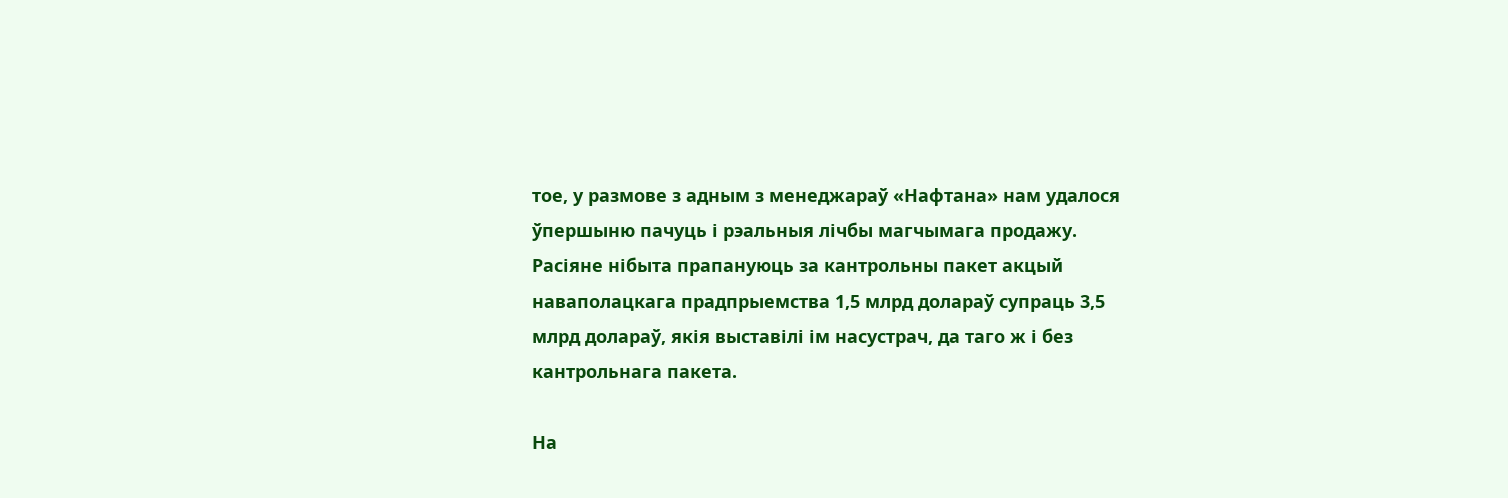тое, у размове з адным з менеджараў «Нафтана» нам удалося ўпершыню пачуць і рэальныя лічбы магчымага продажу. Расіяне нібыта прапануюць за кантрольны пакет акцый наваполацкага прадпрыемства 1,5 млрд долараў супраць 3,5 млрд долараў, якія выставілі ім насустрач, да таго ж і без кантрольнага пакета.

На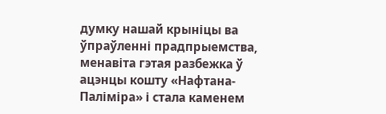думку нашай крыніцы ва ўпраўленні прадпрыемства, менавіта гэтая разбежка ў ацэнцы кошту «Нафтана-Паліміра» і стала каменем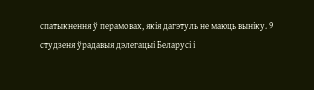спатыкнення ў перамовах, якія дагэтуль не маюць выніку. 9 студзеня ўрадавыя дэлегацыі Беларусі і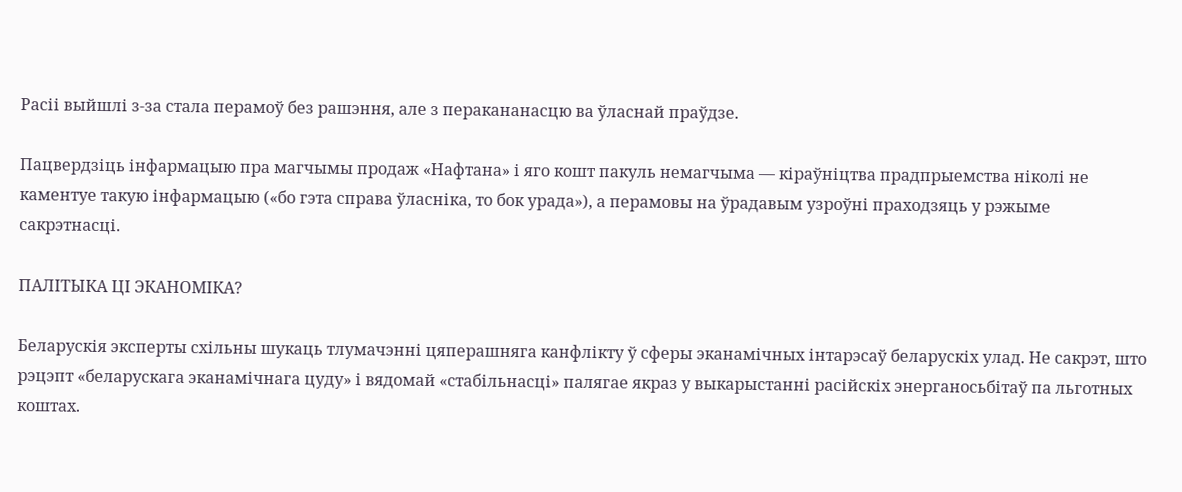Расіі выйшлі з-за стала перамоў без рашэння, але з перакананасцю ва ўласнай праўдзе.

Пацвердзіць інфармацыю пра магчымы продаж «Нафтана» і яго кошт пакуль немагчыма — кіраўніцтва прадпрыемства ніколі не каментуе такую інфармацыю («бо гэта справа ўласніка, то бок урада»), а перамовы на ўрадавым узроўні праходзяць у рэжыме сакрэтнасці.

ПАЛІТЫКА ЦІ ЭКАНОМІКА?

Беларускія эксперты схільны шукаць тлумачэнні цяперашняга канфлікту ў сферы эканамічных інтарэсаў беларускіх улад. Не сакрэт, што рэцэпт «беларускага эканамічнага цуду» і вядомай «стабільнасці» палягае якраз у выкарыстанні расійскіх энерганосьбітаў па льготных коштах.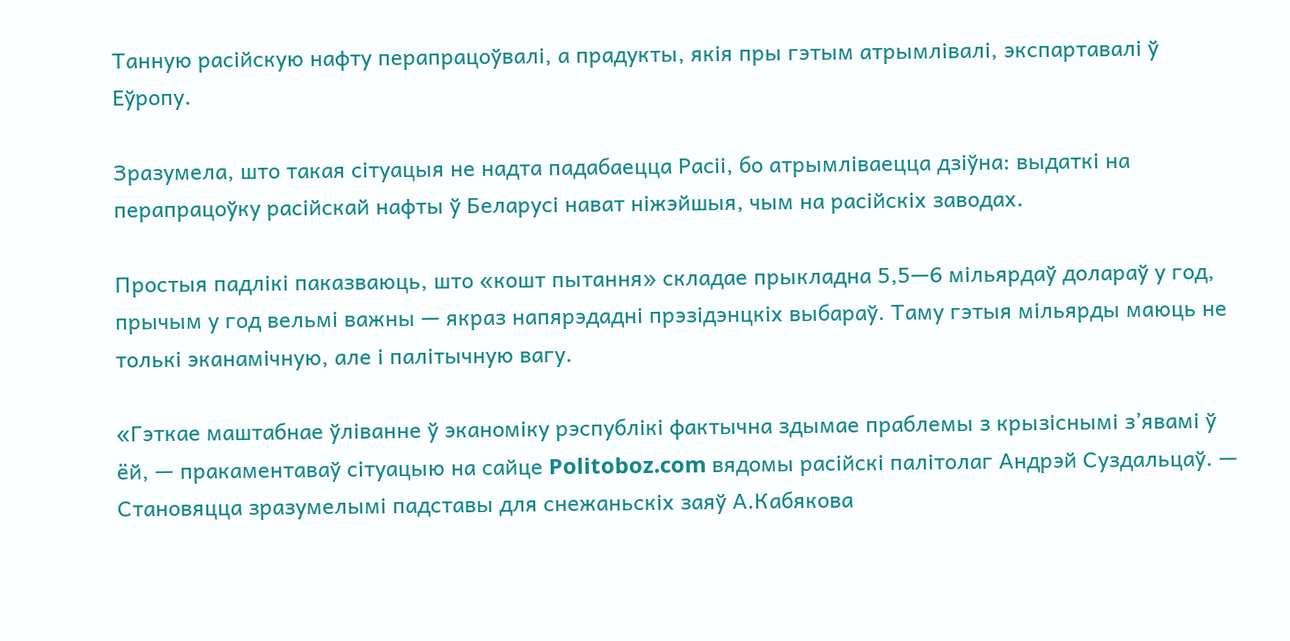Танную расійскую нафту перапрацоўвалі, а прадукты, якія пры гэтым атрымлівалі, экспартавалі ў Еўропу.

Зразумела, што такая сітуацыя не надта падабаецца Расіі, бо атрымліваецца дзіўна: выдаткі на перапрацоўку расійскай нафты ў Беларусі нават ніжэйшыя, чым на расійскіх заводах.

Простыя падлікі паказваюць, што «кошт пытання» складае прыкладна 5,5—6 мільярдаў долараў у год, прычым у год вельмі важны — якраз напярэдадні прэзідэнцкіх выбараў. Таму гэтыя мільярды маюць не толькі эканамічную, але і палітычную вагу.

«Гэткае маштабнае ўліванне ў эканоміку рэспублікі фактычна здымае праблемы з крызіснымі з’явамі ў ёй, — пракаментаваў сітуацыю на сайце Politoboz.com вядомы расійскі палітолаг Андрэй Суздальцаў. — Становяцца зразумелымі падставы для снежаньскіх заяў А.Кабякова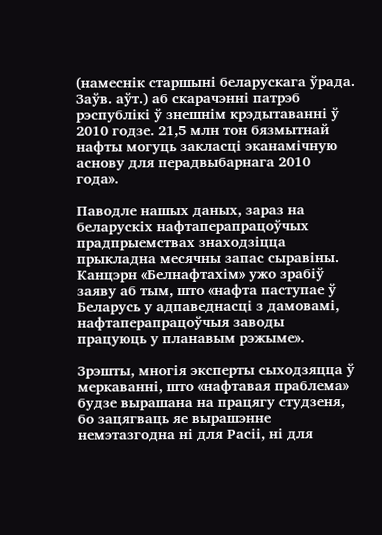(намеснік старшыні беларускага ўрада. Заўв. аўт.) аб скарачэнні патрэб рэспублікі ў знешнім крэдытаванні ў 2010 годзе. 21,5 млн тон бязмытнай нафты могуць закласці эканамічную аснову для перадвыбарнага 2010 года».

Паводле нашых даных, зараз на беларускіх нафтаперапрацоўчых прадпрыемствах знаходзіцца прыкладна месячны запас сыравіны. Канцэрн «Белнафтахім» ужо зрабіў заяву аб тым, што «нафта паступае ў Беларусь у адпаведнасці з дамовамі, нафтаперапрацоўчыя заводы працуюць у планавым рэжыме».

Зрэшты, многія эксперты сыходзяцца ў меркаванні, што «нафтавая праблема» будзе вырашана на працягу студзеня, бо зацягваць яе вырашэнне немэтазгодна ні для Расіі, ні для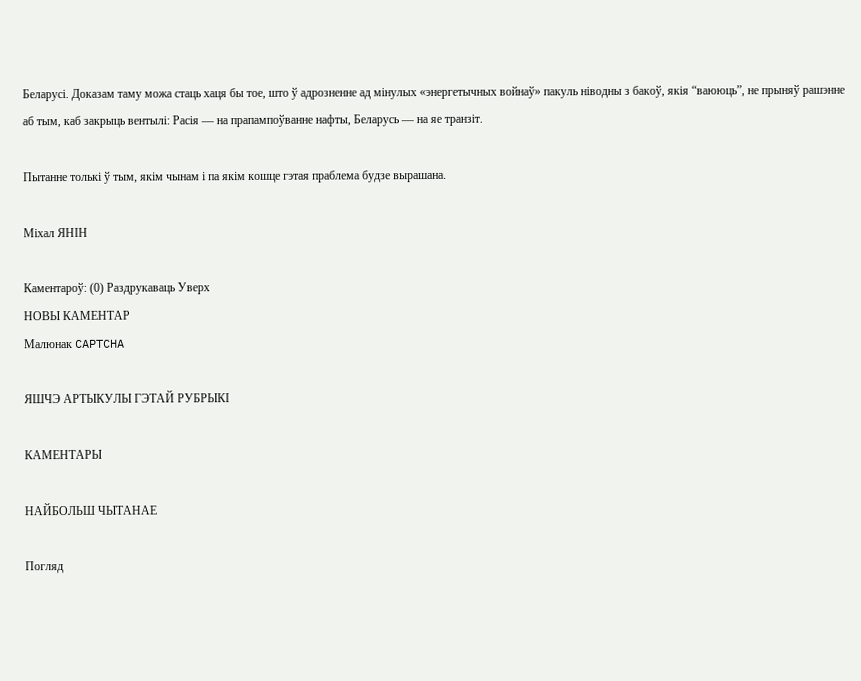Беларусі. Доказам таму можа стаць хаця бы тое, што ў адрозненне ад мінулых «энергетычных войнаў» пакуль ніводны з бакоў, якія “ваююць”, не прыняў рашэнне аб тым, каб закрыць вентылі: Расія — на прапампоўванне нафты, Беларусь — на яе транзіт.

Пытанне толькі ў тым, якім чынам і па якім кошце гэтая праблема будзе вырашана.

Міхал ЯНІН

Каментароў: (0) Раздрукаваць Уверх
НОВЫ КАМЕНТАР
Малюнак CAPTCHA

ЯШЧЭ АРТЫКУЛЫ ГЭТАЙ РУБРЫКІ

КАМЕНТАРЫ

НАЙБОЛЬШ ЧЫТАНАЕ

Погляд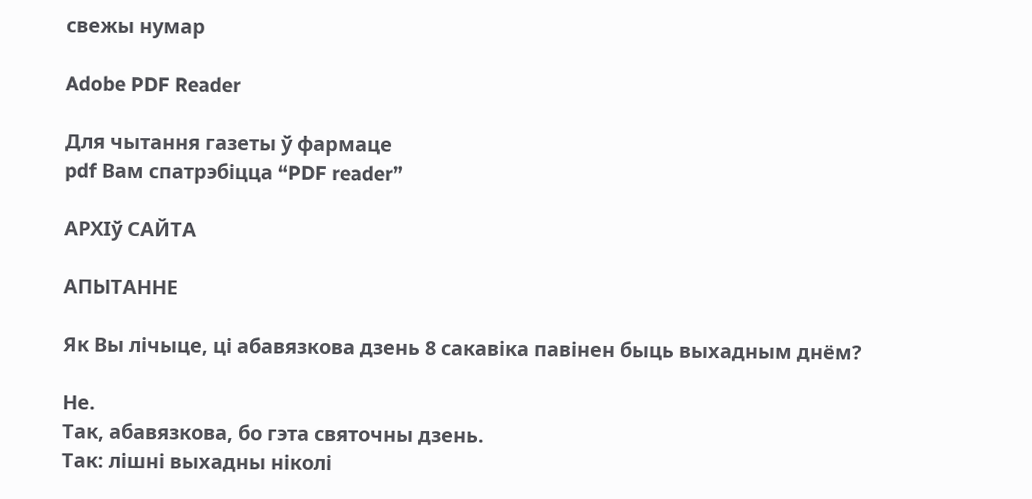свежы нумар

Adobe PDF Reader

Для чытання газеты ў фармаце
pdf Вам спатрэбіцца “PDF reader”

АРХIў САЙТА

АПЫТАННЕ

Як Вы лічыце, ці абавязкова дзень 8 сакавіка павінен быць выхадным днём?

Не.
Так, абавязкова, бо гэта святочны дзень.
Так: лішні выхадны ніколі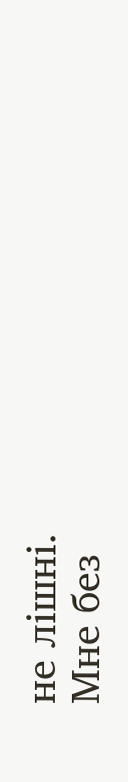не лішні.
Мне без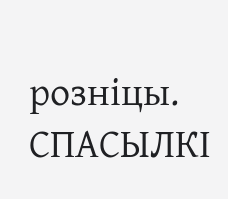розніцы.
СПАСЫЛКI